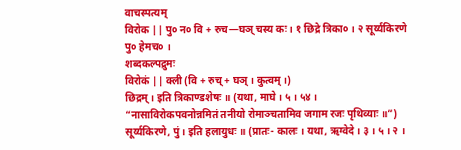वाचस्पत्यम्
विरोक || पु० न० वि + रुच—घञ् चस्य कः । १ छिद्रे त्रिका० । २ सूर्य्यकिरणे पु० हेमच० ।
शब्दकल्पद्रुमः
विरोकं || क्ली (वि + रुच् + घञ् । कुत्वम् ।)
छिद्रम् । इति त्रिकाण्डशेषः ॥ (यथा, माघे । ५ । ५४ । “नासाविरोकपवनोन्नमितं तनीयो रोमाञ्चतामिव जगाम रजः पृथिव्याः ॥”)
सूर्य्यकिरणे, पुं । इति हलायुधः ॥ (प्रातः- कालः । यथा, ऋग्वेदे । ३ । ५ । २ ।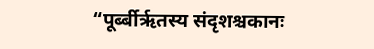“पूर्ब्बीरृतस्य संदृशश्चकानः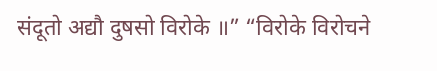संदूतो अद्यौ दुषसो विरोके ॥” “विरोके विरोचने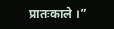प्रातःकाले ।”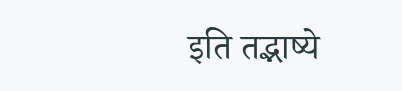इति तद्भाष्ये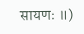सायणः ॥)